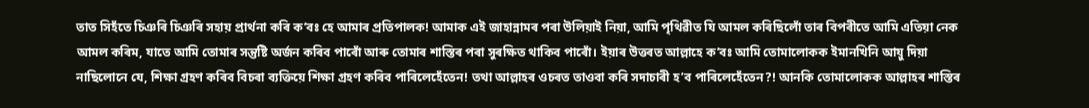তাত সিহঁতে চিঞৰি চিঞৰি সহায় প্ৰাৰ্থনা কৰি ক’বঃ হে আমাৰ প্ৰতিপালক! আমাক এই জাহান্নামৰ পৰা উলিয়াই নিয়া, আমি পৃথিৱীত যি আমল কৰিছিলোঁ তাৰ বিপৰীতে আমি এতিয়া নেক আমল কৰিম, যাতে আমি তোমাৰ সন্তুষ্টি অৰ্জন কৰিব পাৰোঁ আৰু তোমাৰ শাস্তিৰ পৰা সুৰক্ষিত থাকিব পাৰোঁ। ইয়াৰ উত্তৰত আল্লাহে ক’বঃ আমি তোমালোকক ইমানখিনি আয়ু দিয়া নাছিলোনে যে, শিক্ষা গ্ৰহণ কৰিব বিচৰা ব্যক্তিয়ে শিক্ষা গ্ৰহণ কৰিব পাৰিলেহেঁতেন! তথা আল্লাহৰ ওচৰত তাওবা কৰি সদাচাৰী হ’ব পাৰিলেহেঁতেন?! আনকি তোমালোকক আল্লাহৰ শাস্তিৰ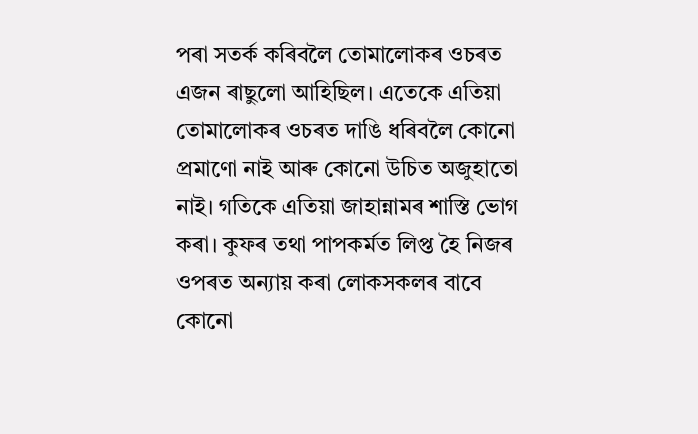পৰা সতৰ্ক কৰিবলৈ তোমালোকৰ ওচৰত এজন ৰাছুলো আহিছিল। এতেকে এতিয়া তোমালোকৰ ওচৰত দাঙি ধৰিবলৈ কোনো প্ৰমাণো নাই আৰু কোনো উচিত অজুহাতো নাই। গতিকে এতিয়া জাহান্নামৰ শাস্তি ভোগ কৰা। কুফৰ তথা পাপকৰ্মত লিপ্ত হৈ নিজৰ ওপৰত অন্যায় কৰা লোকসকলৰ বাবে কোনো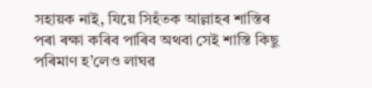সহায়ক নাই, যিয়ে সিহঁতক আল্লাহৰ শাস্তিৰ পৰা ৰক্ষা কৰিব পাৰিব অথবা সেই শাস্তি কিছু পৰিমাণ হ’লেও লাঘৱ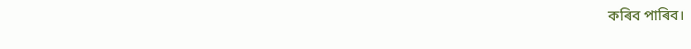কৰিব পাৰিব।